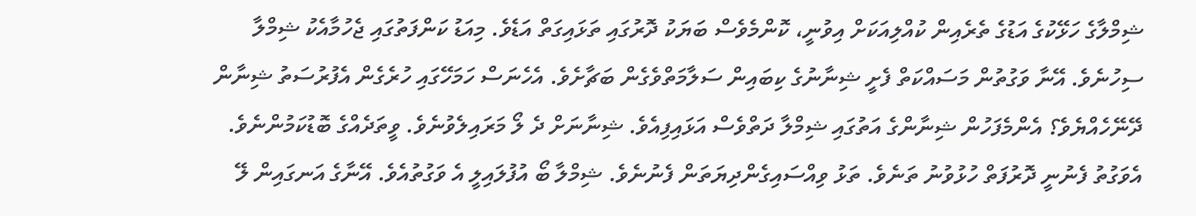ޝިމްލާގެ ހަޅޭކުގެ އަޑުގެ ތެރެއިން ކުއްލިއަކަށް އިވުނީ، ކޮންމެވެސް ބަޔަކު ދޮރުގައި ތަޅައިގަތް އަޑެވެ. މިއަޑު ކަންފަތުގައި ޖެހުމާއެކު ޝިމްލާ ސިހުނެވެ. އޭނާ ވަގުތުން މަސައްކަތް ފެށީ ޝިނާނުގެ ކިބައިން ސަލާމަތްވެގެން ބަޗާށެވެ. އެހެނަސް ހަމަހޭގައި ހުރެގެން އެފުރުސަތު ޝިނާން ދޭނޭހެއްޔެވެ؟ އެންމެފަހުން ޝިނާންގެ އަތުގައި ޝިމްލާ ދަތްވެސް އަޅައިފިއެވެ. ޝިނާނަށް ދެ ލޯ މަރައިލެވުނެވެ. ވީތަދެއްގެ ބޮޑުކަމުންނެވެ. އެވަގުތު ފެނުނީ ދޮރުފަތް ހުޅުވުނު ތަނެވެ. ތަޅު ވިއްސައިގެންދިޔަތަން ފެނުނެވެ. ޝިމްލާ ބޯ އުފުލައިލީ އެ ވަގުތުއެވެ. އޭނާގެ އަނގައިން ލޭ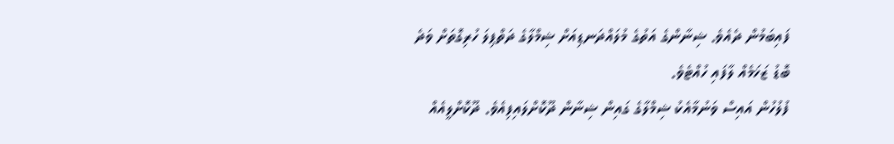ފައިބަމުން ދެއެވެ. ޝިނާންގެ އަތުގެ މުލައްދަނޑިއަށް ޝިމްލާގެ ދަތްޕިލަ ހުރިގޮތަށް ވަދެ ބޮޑު ޒަޚަމެއް ލާފައި ހުއްޓެވެ.
ފުލުހުން އައިސް ވަނުމާއެކު ޝިމްލާގެ ގައިން ޝިނާން ދޫކޮށްލައިފިއެވެ. ދޫކޮށްލީއެއް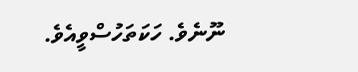ނޫނެވެ. ހަކަތަހުސްވީއެވެ.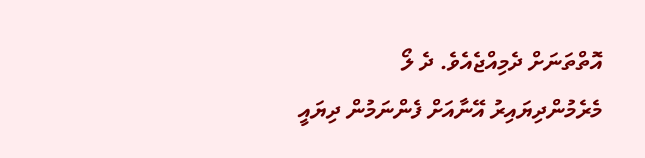އޮތްތަނަށް ދެމިއްޖެއެވެ. ދެ ލޯ މެރެމުންދިޔައިރު އޭނާއަށް ފެންނަމުން ދިޔައީ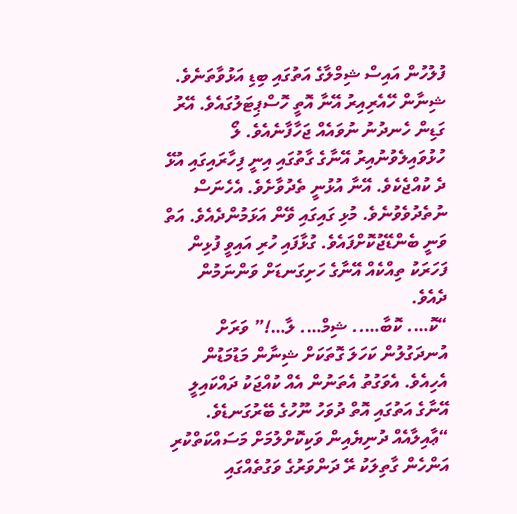ފުލުހުން އައިސް ޝިމްލާގެ އަތުގައި ބިޑި އަޅުވާތަނެވެ.
ޝިނާން ހޭއެރިއިރު އޭނާ އޮތީ ހޮސްޕިޓަލުގައެވެ. އޭރު ގަޑިން ހެނދުނު ނުވައެއް ޖަހާފާނެއެވެ. ލޯ ހުޅުވައިލެވުނުއިރު އޭނާގެ ގާތުގައި އިނީ ފިހާރައިގައި އުޅޭ ދެ ކުއްޖެކެވެ. އޭނާ އުޅުނީ ތެދުވާށެވެ. އެހެނަސް ނުތެދުވެވުނެވެ. މުޅި ގައިގައި ވޭން އަޅަމުންދެއެވެ. އަތް ވަނީ ބެންޑޭޖުކޮށްފައެވެ. ގުޅާފައި ހުރި އައިވީ ފުޅިން ފަހަރަކު ތިއްކެއް އޭނާގެ ހަށިގަނޑަށް ވަންނަމުން ދެއެވެ.
“ކޮ…. ކޮބާ….. ޝިމް…. ލާ…!” ވަރަށް އުނދަގުލުން ކަހަލަ ގޮތަކަށް ޝިނާން މަޑުމަޑުން އެހިއެވެ. އެވަގުތު އެތަނުން އެއް ކުއްޖަކު ދައްކައިލީ އޭނާގެ އަތުގައި އޮތް ދުވަހު ނޫހުގެ ބޭރުގަނޑެވެ.
“ޢާއިލާއެއް ދުނިޔެއިން ވަކިކޮށްލުމަށް މަސައްކަތްކުރި އަންހެން ގާތިލަކު ރޭ ދަންވަރުގެ ވަގުތެއްގައި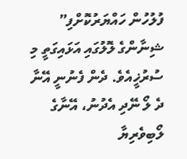ފުލުހުން ހައްޔަރުކޮށްފި” ޝިނާންގެ ލޮލުގައި އަޅައިގަތީ މި ސުރުޚީއެވެ. ދެން ފެނުނީ އޭނާ ދެ ލޯ ނޭދި އެދުނު، އޭނާގެ ލޯބިވެރިޔާ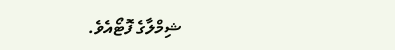ޝިމްލާގެ ފޮޓޯއެވެ.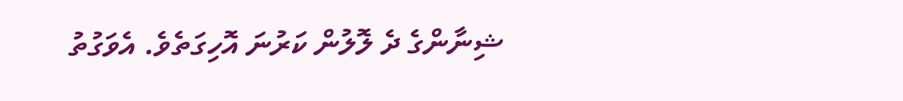ޝިނާންގެ ދެ ލޮލުން ކަރުނަ އޮހިގަތެވެ. އެވަގުތު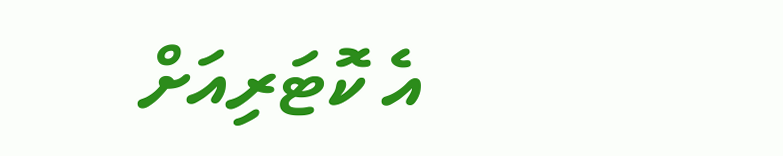އެ ކޮޓަރިއަށް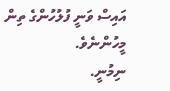އައިސް ވަނީ ފުލުހުންގެ ތިން މީހުންނެވެ.
ނިމުނީ.